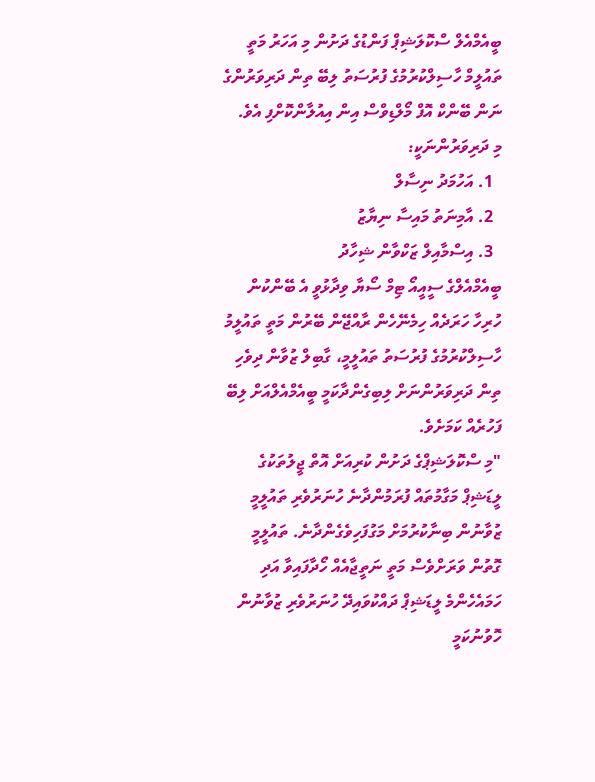ބީއެމްއެލް ސްކޮލަޝިޕް ފަންޑުގެ ދަށުން މި އަހަރު މަތީ ތައުލީމް ހާސިލްކުރުމުގެ ފުރުސަތު ލިބޭ ތިން ދަރިވަރުންގެ ނަން ބޭންކް އޮފް މޯލްޑިވްސް އިން އިއުލާންކޮށްފި އެވެ.
މި ދަރިވަރުންނަކީ:
  1. އަހުމަދު ނިސާލް
  2. އާމިނަތު މައިސާ ނިޔާޒު
  3. އިސްމާއިލް ޒަކްވާން ޝިހާދު
ބީއެމްއެލްގެ ސީއީއޯ ޓިމް ސޯޔާ ވިދާޅުވީ އެ ބޭންކުން ހުރިހާ ހަރަދެއް ހިމެނޭހެން ރާއްޖޭން ބޭރުން މަތީ ތައުލީމު ހާސިލްކުރުމުގެ ފުރުސަތު ތައުލީމީ، ގާބިލް ޒުވާން ދިވެހި ތިން ދަރިވަރުންނަށް ލިބިގެންދާކަމީ ބީއެމްއެލްއަށް ލިބޭ ފަހުރެއް ކަމަށެވެ.
"މި ސްކޮލަޝިޕްގެ ދަށުން ކުރިއަށް އޮތް ޖީލުތަކުގެ ލީޑަޝިޕް މަގާމުތައް ފުރަމުންދާނެ ހުނަރުވެރި ތައުލީމީ ޒުވާނުން ބިނާކުރުމަށް މަގުފަހިވެގެންދާނެ. ތައުލީމީ ގޮތުން ވަރަށްވެސް މަތީ ނަތީޖާއެއް ހޯދާފައިވާ އަދި ހަމައެހެންމެ ލީޑަޝިޕް ދައްކުވައިދޭ ހުނަރުވެރި ޒުވާނުން ހޮވުނުކަމީ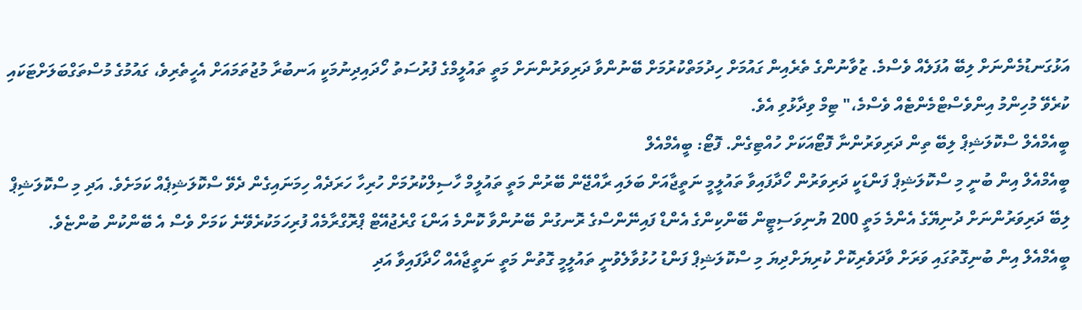އަޅުގަނޑުމެންނަށް ލިބޭ އުފަލެއް ވެސްމެ. ޒުވާނުންގެ ތެރެއިން ގައުމަށް ހިދުމަތްކުރުމަށް ބޭނުންވާ ދަރިވަރުންނަށް މަތީ ތައުލީމްގެ ފުރުސަތު ހޯދައިދިނުމަކީ އަނބުރާ މުޖުތަމައަށް އެހީތެރިވެ، ގައުމުގެ މުސްތަގްބަލަށްޓަކައި ކުރެވޭ މުހިންމު އިންވެސްޓްމެންޓެއް ވެސްމެ،" ޓިމް ވިދާޅުވި އެވެ.
ބީއެމްއެލް ސްކޮލަޝިޕް ލިބޭ ތިން ދަރިވަރުންނާ ފޮޓޯއަކަށް ހުއްޓިގެން. ފޮޓޯ: ބީއެމްއެލް
ބީއެމްއެލް އިން ބުނީ މި ސްކޮލަޝިޕް ފަންޑަކީ ދަރިވަރުން ހޯދާފައިވާ ތައުލީމީ ނަތީޖާއަށް ބަލައި ރާއްޖޭން ބޭރުން މަތީ ތައުލީމް ހާސިލްކުރުމަށް ހުރިހާ ހަރަދެއް ހިމަނައިގެން ދެވޭ ސްކޮލަޝިޕެއް ކަމަށެވެ. އަދި މި ސްކޮލަޝިޕް ލިބޭ ދަރިވަރުންނަށް ދުނިޔޭގެ އެންމެ މަތީ 200 ޔުނިވަސިޓީން ބޭންކިންގެ އެންޑް ފައިނޭންސްގެ ރޮނގުން ބޭނުންވާ ކޮންމެ އަންޑަ ގްރެޖުއޭޓް ޕްރޮގްރާމެއް ފުރިހަމަކުރެވޭނެ ކަމަށް ވެސް އެ ބޭންކުން ބުންޏެވެ.
ބީއެމްއެލް އިން ބުނިގޮތުގައި ވަރަށް ވާދަވެރިކޮށް ކުރިޔަށްދިޔަ މި ސްކޮލަޝިޕް ފަންޑު ހުޅުވާލެވުނީ ތައުލީމީ ގޮތުން މަތީ ނަތީޖާއެއް ހޯދާފައިވާ އަދި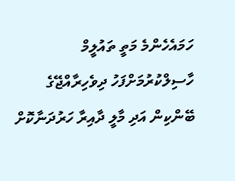ހަމައެހެންމެ މަތީ ތައުލީމް ހާސިލްކުރުމަށްފަހު ދިވެހިރާއްޖޭގެ ބޭންކިން އަދި މާލީ ދާއިރާ ހަރުދަނާކޮށް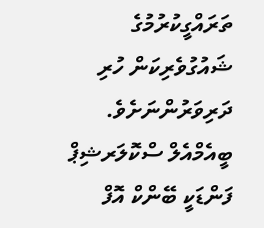ތަރައްގީކުރުމުގެ ޝައުގުވެރިކަން ހުރި ދަރިވަރުންނަށެވެ.
ބީއެމްއެލް ސްކޮލަރޝިޕް ފަންޑަކީ ބޭންކް އޮފް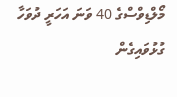މޯލްޑިވްސްގެ 40 ވަނަ އަހަރީ ދުވަހާ ގުޅުވައިގެން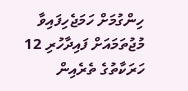ހިންގުމަށް ހަމަޖެހިފައިވާ މުޖުތަމައަށް ފައިދާހުރި 12 ހަރަކާތުގެ ތެރެއިން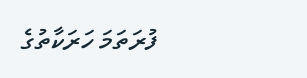ފުރަތަމަ ހަރަކާތުގެ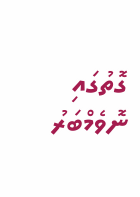ގޮތުގައި ނޮވެމްބަރު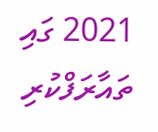2021 ގައި ތައާރަފްކުރި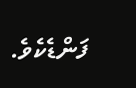ފަންޑެކެވެ.